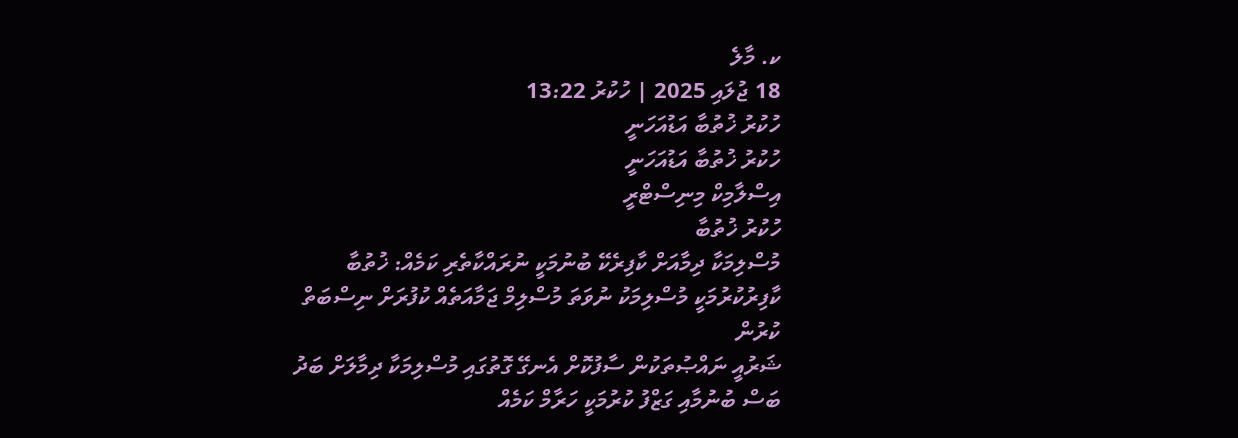ކ. މާލެ
18 ޖުލައި 2025 | ހުކުރު 13:22
ހުކުރު ޚުތުބާ އަޑުއަހަނީ
ހުކުރު ޚުތުބާ އަޑުއަހަނީ
އިސްލާމިކް މިނިސްޓްރީ
ހުކުރު ޚުތުބާ
މުސްލިމަކާ ދިމާއަށް ކާފިރެކޭ ބުނުމަކީ ނުރައްކާތެރި ކަމެއް: ޚުތުބާ
ކާފިރުކުރުމަކީ މުސްލިމަކު ނުވަތަ މުސްލިމް ޖަމާއަތެއް ކުފުރަށް ނިސްބަތް ކުރުން
ޝަރުއީ ނައްޞުތަކުން ސާފުކޮށް އެނގޭ ގޮތުގައި މުސްލިމަކާ ދިމާލަށް ބަދު ބަސް ބުނުމާއި ގަޒްފު ކުރުމަކީ ހަރާމް ކަމެއް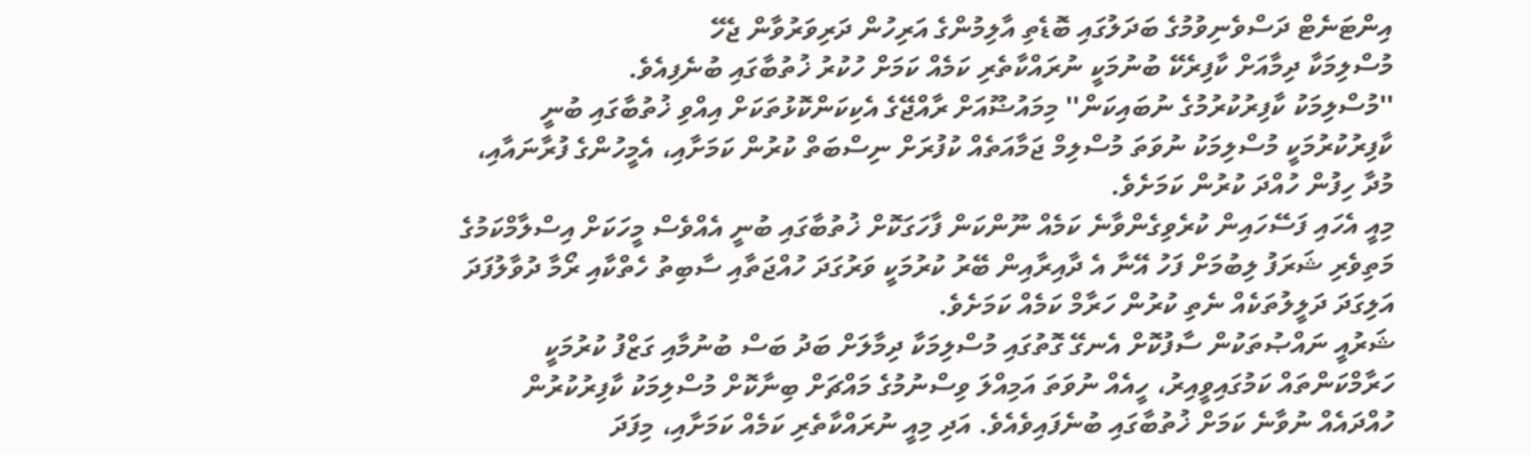އިންޓަނެޓް ދަސްވެނިވުމުގެ ބަދަލުގައި ބޮޑެތި އާލިމުންގެ އަރިހުން ދަރިވަރުވާން ޖެހޭ
މުސްލިމަކާ ދިމާއަށް ކާފިރެކޭ ބުނުމަކީ ނުރައްކާތެރި ކަމެއް ކަމަށް ހުކުރު ޚުތުބާގައި ބުނެފިއެވެ.
''މުސްލިމަކު ކާފިރުކުރުމުގެ ނުބައިކަން'' މިމައުޟޫއަށް ރާއްޖޭގެ އެކިކަންކޮޅުތަކަށް އިއްވި ޚުތުބާގައި ބުނީ ކާފިރުކުރުމަކީ މުސްލިމަކު ނުވަތަ މުސްލިމް ޖަމާއަތެއް ކުފުރަށް ނިސްބަތް ކުރުން ކަމަށާއި، އެމީހުންގެ ފުރާނައާއި، މުދާ ހިފުން ހުއްދަ ކުރުން ކަމަށެވެ.
މިއީ އެހައި ފަސޭހައިން ކުރެވިގެންވާނެ ކަމެއް ނޫންކަން ފާހަގަކޮށް ޚުތުބާގައި ބުނީ އެއްވެސް މީހަކަށް އިސްލާމްކަމުގެ މަތިވެރި ޝަރަފު ލިބުމަށް ފަހު އޭނާ އެ ދާއިރާއިން ބޭރު ކުރުމަކީ ވަރުގަދަ ހުއްޖަތާއި ސާބިތު ހެތްކާއި ރޯމާ ދުވާލުފަދަ އަލިގަދަ ދަލީލުތަކެއް ނެތި ކުރުން ހަރާމް ކަމެއް ކަމަށެވެ.
ޝަރުއީ ނައްޞުތަކުން ސާފުކޮށް އެނގޭ ގޮތުގައި މުސްލިމަކާ ދިމާލަށް ބަދު ބަސް ބުނުމާއި ގަޒްފު ކުރުމަކީ ހަރާމްކަންތައް ކަމުގައިވީއިރު، ހީއެއް ނުވަތަ އަމިއްލަ ވިސްނުމުގެ މައްޗަށް ބިނާކޮށް މުސްލިމަކު ކާފިރުކުރުން ހުއްދައެއް ނުވާނެ ކަމަށް ޚުތުބާގައި ބުނެފައިވެއެވެ. އަދި މިއީ ނުރައްކާތެރި ކަމެއް ކަމަށާއި، މިފަދަ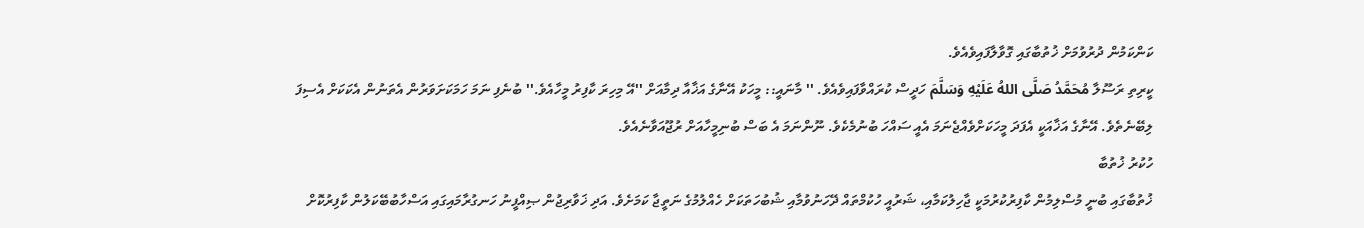ކަންކަމުން ދުރުވުމަށް ޚުތުބާގައި ގޮވާލާފައިވެއެވެ.
ކީރިތި ރަސޫލާ مُحَمَّدُ صَلَّى اللهُ عَلَيْهِ وَسَلَّمَ ހަދީސް ކުރައްވާފައިވެއެވެ. '' މާނައީ:: މީހަކު އޭނާގެ އަޚާއާ ދިމާއަށް ''އޭ މިހިރަ ކާފިރު މީހާއެވެ.'' ބުނެފި ނަމަ ހަމަކަށަވަރުން އެތަނުން އެކަކަށް އެސިފަ ލިބޭނެތެވެ. އޭނާގެ އަޚާއަކީ އެފަދަ މީހަކަށްވެއްޖެނަމަ އެއީ ސައްހަ ބުނުމެކެވެ. ނޫންނަމަ އެ ބަސް ބުނިމީހާއަށް ރުޖޫއަވާނެއެވެ.
ހުކުރު ޚުތުބާ
ޚުތުބާގައި ބުނީ މުސްލިމުން ކާފިރުކުރުމަކީ ޖާހިލުކަމާއި، ޝަރުއީ ހުކުމްތައް ދޭހަނުވުމާއި ޝުބުހަތަކަށް ހެއްލުމުގެ ނަތީޖާ ކަމަށެވެ. އަދި ޚަވާރިޖުން ޞިއްފީނު ހަނގުރާމައިގައި އަސްހާބުބޭކަލުން ކާފިރުކޮށް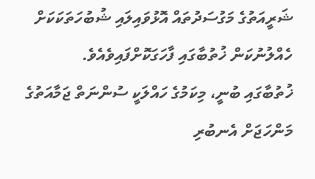ޝަރީއަތުގެ މަގުސަދުތައް އޮޅުވައިލައި ޝުބުހަތަކަކަށް ހެއްލުނުކަން ޚުތުބާގައި ފާހަގަކޮށްފައިވެއެވެ.
ޚުތުބާގައި ބުނީ، މިކަމުގެ ހައްލަކީ ސުންނަތް ޖަމާއަތުގެ މަންހަޖަށް އެނބުރި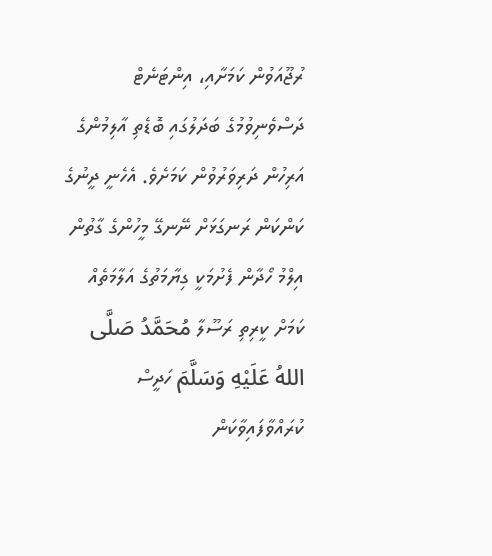ރުޖޫއަވުން ކަމަށާއި، އިންޓަނެޓް ދަސްވެނިވުމުގެ ބަދަލުގައި ބޮޑެތި އާލިމުންގެ އަރިހުން ދަރިވަރުވުން ކަމަށެވެ. އެހެނީ ދީނުގެ ކަންކަން ރަނގަޅަށް ނޭނގޭ މީހުންގެ ގާތުން އިލްމު ހޯދާން ފެށުމަކީ ގިޔާމަތުގެ އަލާމަތެއް ކަމަށް ކީރިތި ރަސޫލާ مُحَمَّدُ صَلَّى اللهُ عَلَيْهِ وَسَلَّمَ ހަދީސް ކުރައްވާފައިވާކަން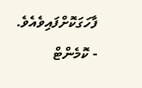ފާހަގަކޮށްފައިވެއެވެ.
- ކޮމެންޓް